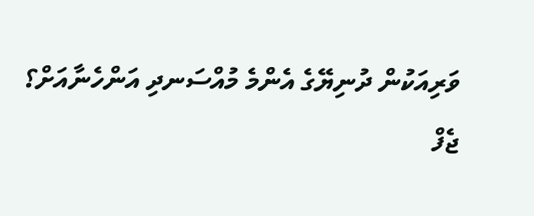ވަރިއަކުން ދުނިޔޭގެ އެންމެ މުއްސަނދި އަންހެނާއަށް؟
ޖެފް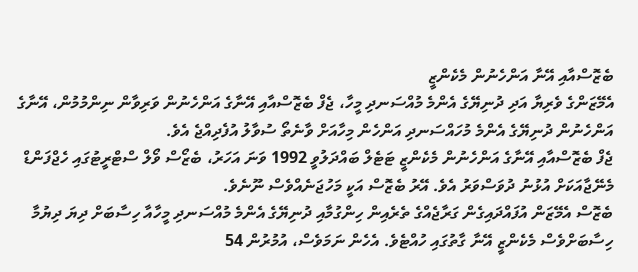ބެޒޮސްއާއި އޭނާ އަންހެނުން މެކެންޒީ
އެމޭޒަންގެ ވެރިޔާ އަދި ދުނިޔޭގެ އެންމެ މުއްސަނދި މީހާ، ޖެފް ބެޒޮސްއާއި އޭނާގެ އަންހެނުން ވަރިވާން ނިންމުމުން، އޭނާގެ އަންހެނުން ދުނިޔޭގެ އެންމެ މުހައްސަނދި އަންހެން މިހާއަށް ވާނެތޯ ސުވާލު އުފެދިއްޖެ އެވެ.
ޖެފް ބެޒޮސްއާއި އޭނާގެ އަންހެނުން މެކެންޒީ ޓަޓެލް ބައްދަލުވީ 1992 ވަނަ އަހަރު، ބެޒޯސް ވޯލް ސްޓްރީޓުގައި ހެޖްފަންޑް މެނޭޖާއަކަށް އުޅުނު ދުވަސްވަރު އެވެ. އޭރު ބެޒޮސް އަކީ މަހުޖަނެއްވެސް ނޫނެވެ.
ބެޒޮސް އެމޭޒަން އުފައްދައިގެން ގަރާޖެއްގެ ތެރެއިން ހިންގުމާއި ދުނިޔޭގެ އެންމެ މުއްސަނދި މީހާއާ ހިސާބަށް ދިޔަ ދިޔުމާ ހިސާބަށްވެސް މެކެންޒީ އޭނާ ގާތުގައި ހުއްޓެވެ. އެހެން ނަމަވެސް، އުމުރުން 54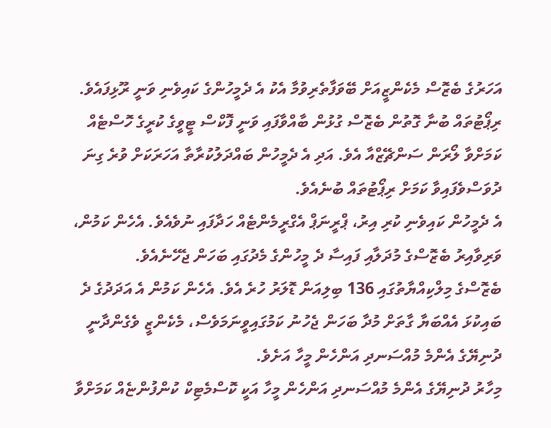އަހަރުގެ ބެޒޮސް މެކެންޒީއަށް ބޭވަފާތެރިވުމާ އެކު އެ ދެމީހުންގެ ކައިވެނި ވަނީ ރޫޅިފައެވެ.
ރިޕޯޓުތައް ބުނާ ގޮތުން ބެޒޮސް ގުޅުން ބާއްވާފައި ވަނީ ފޮކްސް ޓީވީގެ ކުރީގެ ހޮސްޓެއް ކަމަށްވާ ލޯރަން ސަންޗޭޒްއާ އެވެ. އަދި އެ ދެމީހުން ބައްދަލުކުރާތާ އަހަރަކަށް ވުރެ ގިނަ ދުވަސްވެފައިވާ ކަމަށް ރިޕޯޓުތައް ބުނެއެވެ.
އެ ދެމީހުން ކައިވެނި ކުރި އިރު، ޕްރީނަޕް އެގްރީމެންޓެއް ހަދާފައި ނުވެއެވެ. އެހެން ކަމުން، ވަރިވާއިރު ބެޒޮސްގެ މުދަލާއި ފައިސާ ދެ މީހުންގެ މެދުގައި ބަހަން ޖެހޭނެއެވެ.
ބެޒޮސްގެ މިލްކިއްޔާތުގައި 136 ބިލިއަން ޑޮލަރު ހުރެ އެވެ. އެހެން ކަމުން އެ އަދަދުގެ ދެ ބައިކުޅަ އެއްބަޔާ ގާތަށް މުދާ ބަހަން ޖެހުނު ކަމުގައިވީނަމަވެސް، މެކެންޒީ ވެގެންދާނީ ދުނިޔޭގެ އެންމެ މުއްސަނދި އަންހެން މީހާ އަށެވެ.
މިހާރު ދުނިޔޭގެ އެންމެ މުއްސަނދި އަންހެން މީހާ އަކީ ކޮސްމެޓިކް ކުންފުންޏެއް ކަމަށްވާ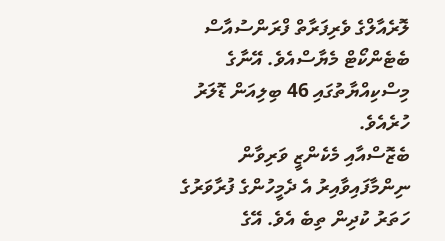ލޮރެއާލްގެ ވެރިފަރާތް ފްރަންސުއާސް ބެޓެންކޯޓް މެޔާސްއެވެ. އޭނާގެ މިސްކިއްޔާތުގައި 46 ބިލިއަން ޑޮލަރު ހުރެއެވެ.
ބެޒޮސްއާއި މެކެންޒީ ވަރިވާން ނިންމާފައިވާއިރު އެ ދެމީހުންގެ ފުރާވަރުގެ ހަތަރު ކުދިން ތިބެ އެވެ. އޭގެ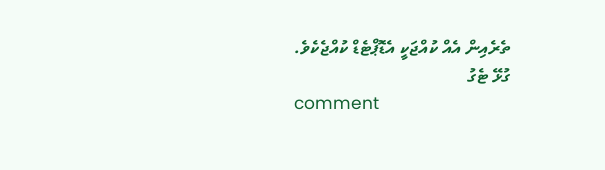ތެރެއިން އެއް ކުއްޖަކީ އެޑޮޕްޓެޑް ކުއްޖެކެވެ.
ގުޅޭ ޓެގު
comment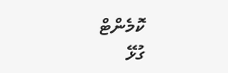ކޮމެންޓް
ގުޅޭ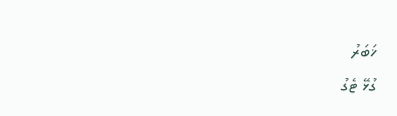ޚަބަރު
ގުޅޭ ޓެގު